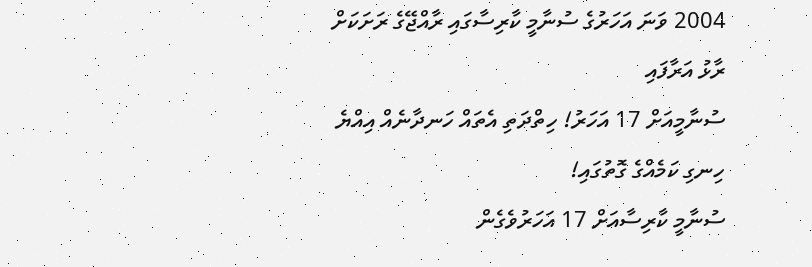2004 ވަނަ އަހަރުގެ ސުނާމީ ކާރިސާގައި ރާއްޖޭގެ ރަށަކަށް ރާޅު އަރާފައި
ސުނާމީއަށް 17 އަހަރު! ހިތްދަތި އެތައް ހަނދާނެއް އިއްޔެ ހިނގި ކަމެއްގެ ގޮތުގައި!
ސުނާމީ ކާރިސާއަށް 17 އަހަރުވެގެން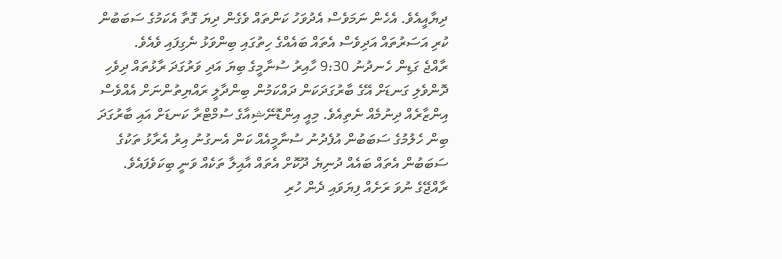ދިޔާއީއެވެ. އެހެން ނަމަވެސް އެދުވަހު ކަންތައް ވެގެން ދިޔަ ގޮތާ އެކަމުގެ ސަބަބުން ކުރި އަސަރުތައް އަދިވެސް އެތައް ބައެއްގެ ހިތުގައި ބިންވަޅު ނެގިފައި ވެއެވެ.
ރާއްޖެ ގަޑިން ހެނދުނު 9:30 ހާއިރު ސުނާމީގެ ބިޔަ އަދި ވަރުގަދަ ރާޅުތައް ދިވެހި ދޮންވެލި ގަނޑަށް އޭގެ ބާރުގަދަކަން ދައްކަމުން ބިންދާލީ ރައްޔިތުންނަށް އެއްވެސް އިންޒާރެއް ދިނުމެއް ނެތިއެވެ. މިއީ އިންޑޮނޭޝިއާގެ ސުމްޓްރާ ކަނޑަށް އައި ބާރުގަދަ ބިން ހެލުމުގެ ސަބަބުން އުފެދުނު ސުނާމީއެއް ކަން އެނގުނު އިރު އެރާޅު ތަކުގެ ސަބަބުން އެތައް ބައެއް ދުނިޔެ ދޫކޮށް އެތައް އާއިލާ ތަކެއް ވަނީ ބިކަވެފައެވެ.
ރާއްޖޭގެ ނުވަ ރަށެއް ފިޔަވައި ދެން ހުރި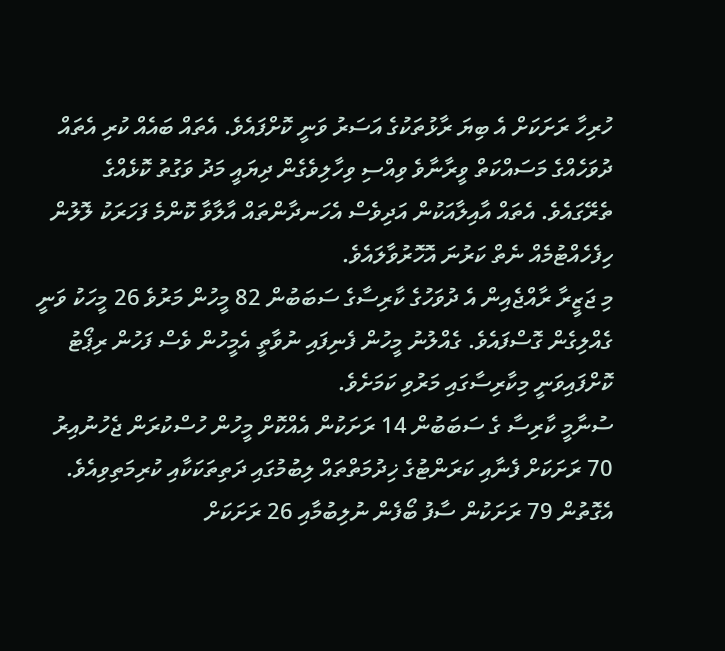ހުރިހާ ރަށަކަށް އެ ބިޔަ ރާޅުތަކުގެ އަސަރު ވަނީ ކޮށްފައެވެ. އެތައް ބައެއް ކުރި އެތައް ދުވަހެއްގެ މަސައްކަތް ވީރާނާވެ ވިއްސި ވިހާލިވެގެން ދިޔައީ މަދު ވަގުތު ކޮޅެއްގެ ތެރޭގައެވެ. އެތައް އާއިލާއަކުން އަދިވެސް އެހަނދާންތައް އާލާވާ ކޮންމެ ފަހަރަކު ލޮލުން ހިފެހެއްޓުމެއް ނެތް ކަރުނަ އޮހޮރުވާލައެވެ.
މި ޖަޒީރާ ރާއްޖެއިން އެ ދުވަހުގެ ކާރިސާގެ ސަބަބުން 82 މީހުން މަރުވެ 26 މީހަކު ވަނީ ގެއްލިގެން ގޮސްފައެވެ. ގެއްލުނު މީހުން ފެނިފައި ނުވާތީ އެމީހުން ވެސް ފަހުން ރިޕޯޓު ކޮށްފައިވަނީ މިކާރިސާގައި މަރުވި ކަމަށެވެ.
ސުނާމީ ކާރިސާ ގެ ސަބަބުން 14 ރަށަކުން އެއްކޮށް މީހުން ހުސްކުރަން ޖެހުނުއިރު 70 ރަށަކަށް ފެނާއި ކަރަންޓުގެ ޚިދުމަތްތައް ލިބުމުގައި ދަތިތަކަކާއި ކުރިމަތިވިއެވެ. އެގޮތުން 79 ރަށަކުން ސާފު ބޯފެން ނުލިބުމާއި 26 ރަށަކަށް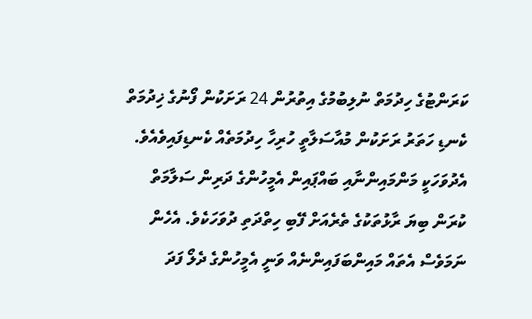ކަރަންޓުގެ ހިދުމަތް ނުލިބުމުގެ އިތުރުން 24 ރަށަކުން ފޯނުގެ ޚިދުމަތް ކެނޑި ހަތަރު ރަށަކުން މުއާސަލާތީ ހުރިހާ ހިދުމަތެއް ކެނޑިފައިވެއެވެ.
އެދުވަހަކީ މަންމައިންނާއި ބައްޕައިން އެމީހުންގެ ދަރިން ސަލާމަތް ކުރަން ބިޔަ ރާޅުތަކުގެ ތެރެއަށް ފޭބި ހިތްދަތި ދުވަހަކެވެ. އެހެން ނަމަވެސް އެތައް މައިންބަފައިންނެއް ވަނީ އެމީހުންގެ ދެލޯ ފަދަ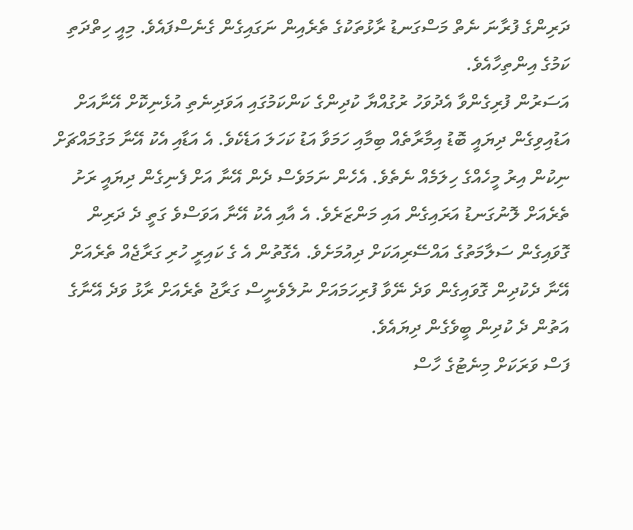ދަރިންގެ ފުރާނަ ނެތް މަސްގަނޑު ރާޅުތަކުގެ ތެރެއިން ނަގައިގެން ގެނެސްފައެވެ. މިއީ ހިތްދަތި ކަމުގެ އިންތިހާއެވެ.
އަސަރުން ފުރިގެންވާ އެދުވަހު ރުގުއްޔާ ކުދިންގެ ކަންކަމުގައި އަވަދިނެތި އުޅެނިކޮށް އޭނާއަށް އަޑުއިވިގެން ދިޔައީ ބޮޑު އިމާރާތެއް ބިމާއި ހަމަވާ އަޑު ކަހަލަ އަޑެކެވެ. އެ އަޑާއި އެކު އޭނާ މަގުމައްޗަށް ނިކުން އިރު މީހެއްގެ ހިލަމެއް ނެތެވެ. އެހެން ނަމަވެސް ދެން އޭނާ އަށް ފެނިގެން ދިޔައީ ރަށު ތެރެއަށް ލޮނުގަނޑު އަރައިގެން އައި މަންޒަރެވެ. އެ އާއި އެކު އޭނާ އަވަސްވެ ގަތީ ދެ ދަރިން ގޮވައިގެން ސަލާމަތުގެ އައްސޭރިއަކަށް ދިއުމަށެވެ. އެގޮތުން އެ ގެ ކައިރީ ހުރި ގަރާޖެއް ތެރެއަށް އޭނާ ދެކުދިން ގޮވައިގެން ވަދެ ނޭވާ ފުރިހަމައަށް ނުލެވެނީސް ގަރާޖު ތެރެއަށް ރާޅު ވަދެ އޭނާގެ އަތުން ދެ ކުދިން ބީވެގެން ދިޔައެވެ.
ފަސް ވަރަކަށް މިނެޓުގެ ހާސް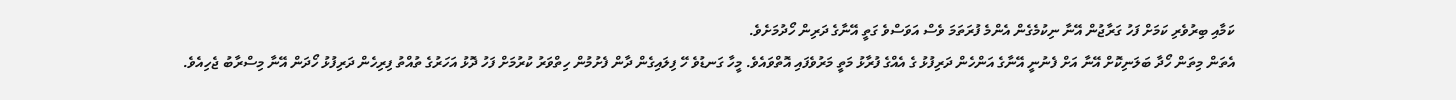ކަމާއި ބިރުވެރި ކަމަށް ފަހު ގަރާޖުން އޭނާ ނިކުމެގެން އެންމެ ފުރަތަމަ ވެސް އަވަސްވެ ގަތީ އޭނާގެ ދަރިން ހޯދުމަށެވެ.
އެތަން މިތަން ހޯދާ ބަލަނިކޮށް އޭނާ އަށް ފެނުނީ އޭނާގެ އަންހެން ދަރިފުޅު ގެ އެއްގެ ފުރާޅު މަތީ މަރުވެފައި އޮތްވައެވެ. މީހާ ގަނޑުވެ ހޭ ފިލައިގެން ދާން ފެށުމުން ހިތްވަރު ކުރުމަށް ފަހު ދޮޅު އަހަރުގެ ތުއްތު ފިރިހެން ދަރިފުޅު ހޯދަން އޭނާ މިސްރާބު ޖެހިއެވެ.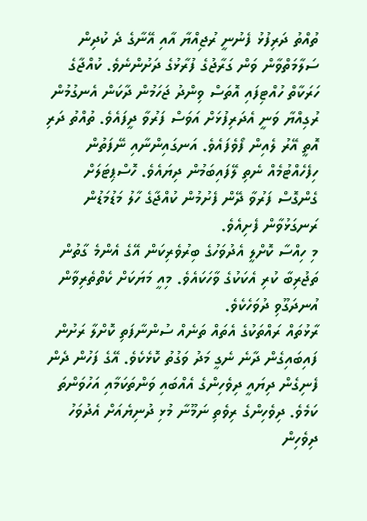ތުއްތު ދަރިފުޅު ފެނުނީ ރުޖިއްޔާ އާއި އޭނާގެ ދެ ކުދިން ސަލާމަތްވާން ވަން ގަރާޖުގެ ފުރާޅުގެ ދަށުންނެވެ. ކުއްޖާގެ ހަރަކާތް ހުއްޓިފައި އޮތަސް ވިންދު ޖަހަމުން ދާކަން އެނގުމުން ރުގިއްޔާ ވަނީ އެދަރިފުޅަށް އަވަސް ފަރުވާ ދީފައެވެ. ތުއްތު ދަރި އޮތީ އޭރު ލެއިން ފޯވެފައެވެ. އަނގައިންނާއި ނޭފަތުން ހިފެހެއްޓުމެއް ނެތި ލޭފައިބަމުން ދިޔައެވެ. ހޮސްޕިޓަލަށް ގެންގޮސް ފަރުވާ ދޭން ފެށުމުން ކުއްޖާގެ ހާލު މަޑުމަޑުން ރަނގަޅުވާން ފެށިއެވެ.
މި ހިއްސާ ކޮށްލީ އެދުވަހުގެ ބިރުވެރިކަން އޭގެ އެންމެ ގާތުން ތަޖުރިބާ ކުރި އެކަކުގެ ވާހަކައެވެ. މިއީ މަޔަކަށް ކެތްތެރިވާން އުނދަގޫވި ދުވަހެކެވެ.
ރާޅުތައް ރައްތަކުގެ އެތައް ތަނެއް ސުންނާފަތި ކޮށްލާ ރަށުން ފައިބައިގެން ދާނެ ނެގީ މަދު ވަގުތު ކޮޅެކެވެ. އޭގެ ފަހުން ދެން ފެނިގެން ދިޔައީ ދިވެހިންގެ އެއްބައި ވަންތަކަމާއި އަހުވަންތަ ކަމެވެ. ދިވެހިންގެ ރިވެތި ނަމޫނާ މުޅި ދުނިޔެއަށް އެދުވަހު ދިވެހިން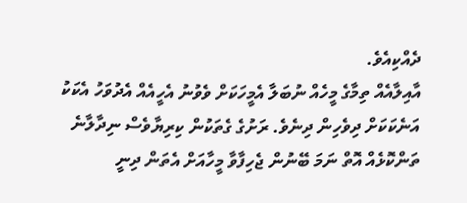ދެއްކިއެވެ.
އާއިލާއެއް ތިމާގެ މީހެއް ނުބަލާ އެމީހަކަށް ވެވުނު އެހީއެއް އެދުވަހު އެކަކު އަނެކަކަށް ދިވެހިން ދިނެވެ. ރަށުގެ ގެތަކުން ކިރިޔާވެސް ނިދާލާނެ ތަންކޮޅެއް އޮތް ނަމަ ބޭނުން ޖެހިފާވާ މީހާއަށް އެތަން ދިނީ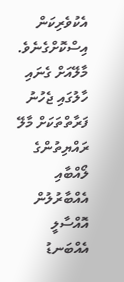އެކުވެރިކަން އިސްކޮށްގެނެވެ.
މާލޭއަށް ގެނައި ހާލުގައި ޖެހުނު ފަރާތްތަކަށް މާލޭ ރައްޔިތުންގެ ލޯއްބާއި އެއްބާރުލުން އޮއްސާލީ އެއްބަނޑު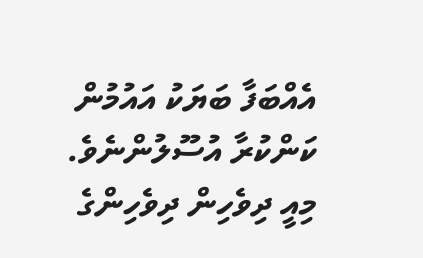އެއްބަފާ ބަޔަކު އައުމުން ކަންކުރާ އުސޫލުންނެވެ.
މިއީ ދިވެހިން ދިވެހިންގެ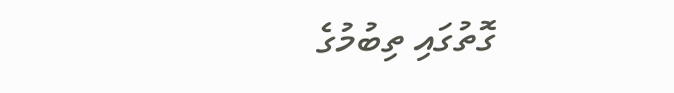ގޮތުގައި ތިބުމުގެ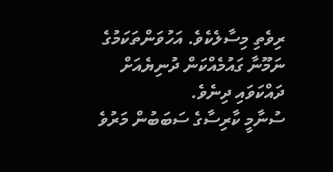ރިވެތި މިސާލެކެވެ. އަހުވަންތަކަމުގެ ނަމޫނާ ގައުމެއްކަން ދުނިޔެއަށް ދައްކަވައި ދިނެވެ.
ސުނާމީ ކާރިސާގެ ސަބަބުން މަރުވެ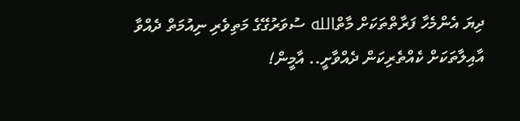ދިޔަ އެންމެހާ ފަރާތްތަކަށް މާތްالله ސުވަރުގޭގެ މަތިވެރި ނިއުމަތް ދެއްވާ އާއިލާތަކަށް ކެއްތެރިކަން ދެއްވާށީ.. އާމީން!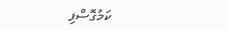ކަމުގޮސްފި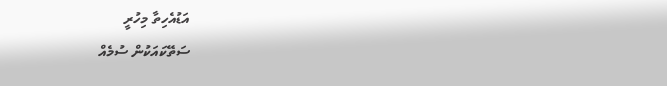އަޑުއެހިތާ މިހުރީ
ސަތޭކައަކުން ސުމެއް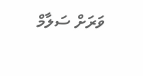ވަރަށް ސަލާމް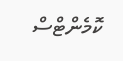ކޮމެންޓްސް